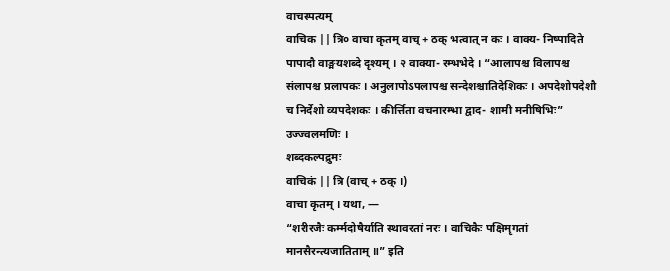वाचस्पत्यम्
वाचिक || त्रि० वाचा कृतम् वाच् + ठक् भत्वात् न कः । वाक्य- निष्पादिते पापादौ वाङ्मयशब्दे दृश्यम् । २ वाक्या- रम्भभेदे । “आलापश्च विलापश्च संलापश्च प्रलापकः । अनुलापोऽपलापश्च सन्देशश्चातिदेशिकः । अपदेशोपदेशौ च निर्देशो व्यपदेशकः । कीर्त्तिता वचनारम्भा द्वाद- शामी मनीषिभिः” उज्ज्वलमणिः ।
शब्दकल्पद्रुमः
वाचिकं || त्रि (वाच् + ठक् ।)
वाचा कृतम् । यथा, —
“शरीरजैः कर्म्मदोषैर्याति स्थावरतां नरः । वाचिकैः पक्षिमृगतां मानसैरन्त्यजातिताम् ॥” इति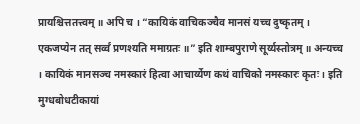प्रायश्चित्ततत्त्वम् ॥ अपि च । “कायिकं वाचिकञ्चैव मानसं यच्च दुष्कृतम् । एकजप्येन तत् सर्व्वं प्रणश्यति ममाग्रतः ॥” इति शाम्बपुराणे सूर्य्यस्तोत्रम् ॥ अन्यच्च । कायिकं मानसञ्च नमस्कारं हित्वा आचार्य्येण कथं वाचिको नमस्कारः कृतः । इति मुग्धबोधटीकायां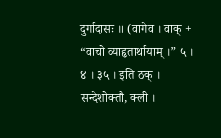दुर्गादासः ॥ (वागेव । वाक् + “वाचो व्याहृतार्थायाम् ।” ५ । ४ । ३५ । इति ठक् । सन्देशोक्तौ, क्ली ।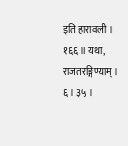इति हारावली । १६६ ॥ यथा, राजतरङ्गिण्याम् । ६ । ३५ ।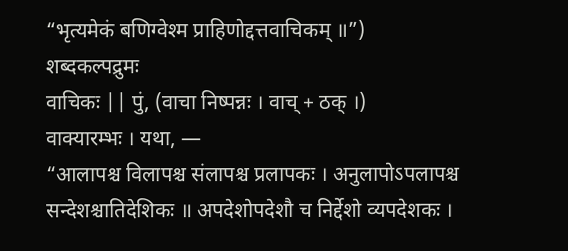“भृत्यमेकं बणिग्वेश्म प्राहिणोद्दत्तवाचिकम् ॥”)
शब्दकल्पद्रुमः
वाचिकः || पुं, (वाचा निष्पन्नः । वाच् + ठक् ।)
वाक्यारम्भः । यथा, —
“आलापश्च विलापश्च संलापश्च प्रलापकः । अनुलापोऽपलापश्च सन्देशश्चातिदेशिकः ॥ अपदेशोपदेशौ च निर्द्देशो व्यपदेशकः ।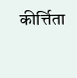कीर्त्तिता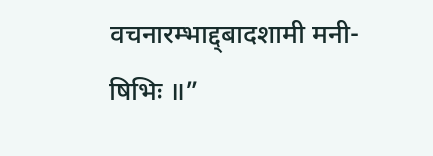वचनारम्भाद्द्बादशामी मनी- षिभिः ॥”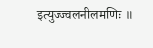इत्युज्ज्वलनीलमणिः ॥